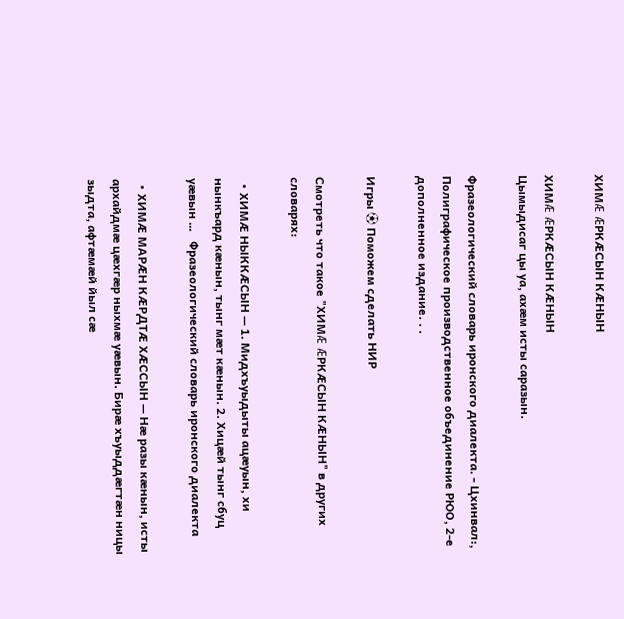ХИМÆ ÆРКÆСЫН КÆНЫН

ХИМÆ ÆРКÆСЫН КÆНЫН
Цымыдисаг цы уа, ахæм исты саразын.

Фразеологический словарь иронского диалекта. - Цхинвал:, Полиграфическое производственное объединение РЮО, 2-е дополненное издание. . .

Игры ⚽ Поможем сделать НИР

Смотреть что такое "ХИМÆ ÆРКÆСЫН КÆНЫН" в других словарях:

  • ХИМÆ НЫККÆСЫН — 1. Мидхъуыдыты ацæуын, хи нынкъард кæнын, тынг мæт кæнын. 2. Хицæй тынг сбуц уæвын …   Фразеологический словарь иронского диалекта

  • ХИМÆ МАРÆН КÆРДТÆ ХÆССЫН — Нæ разы кæнын, исты архайдмæ цæхгæр ныхмæ уæвын. Бирæ хъуыддæгтæн ницы зыдта, афтæмæй йыл сæ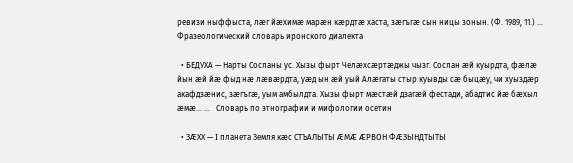ревизи ныффыста, лæг йæхимæ марæн кæрдтæ хаста, зæгъгæ сын ницы зонын. (Ф. 1989, 11.) …   Фразеологический словарь иронского диалекта

  • БЕДУХА — Нарты Сосланы ус. Хызы фырт Челæхсæртæджы чызг. Сослан æй куырдта, фæлæ йын æй йæ фыд нæ лæвæрдта, уæд ын æй уый Алæгаты стыр куывды сæ быцæу, чи хуыздæр акафдзæнис, зæгъгæ, уым амбылдта. Хызы фырт мæстæй дзагæй фестади, абадтис йæ бæхыл æмæ… …   Словарь по этнографии и мифологии осетин

  • ЗÆХХ — I планета Земля кæс СТЪАЛЫТЫ ÆМÆ ÆРВОН ФÆЗЫНДТЫТЫ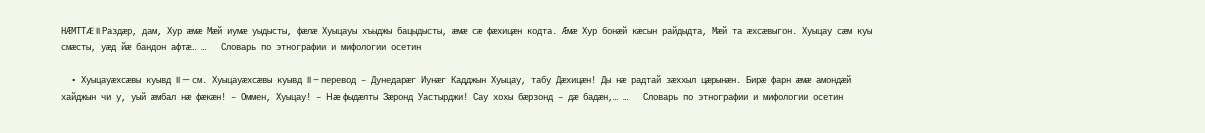НÆМТТÆ II Раздæр, дам, Хур æмæ Мæй иумæ уыдысты, фæлæ Хуыцауы хъыджы бацыдысты, æмæ сæ фæхицæн кодта. Æмæ Хур бонæй кæсын райдыдта, Мæй та æхсæвыгон. Хуыцау сæм куы смæсты, уæд йæ бандон афтæ… …   Словарь по этнографии и мифологии осетин

  • Хуыцауæхсæвы куывд II — см. Хуыцауæхсæвы куывд II – перевод – Дунедарæг Иунæг Кадджын Хуыцау, табу Дæхицæн! Ды нæ радтай зæххыл цæрынæн. Бирæ фарн æмæ амондæй хайджын чи у, уый æмбал нæ фæкæн! – Оммен, Хуыцау! – Hæ фыдæлты Зæронд Уастырджи! Сау хохы бæрзонд – дæ бадæн,… …   Словарь по этнографии и мифологии осетин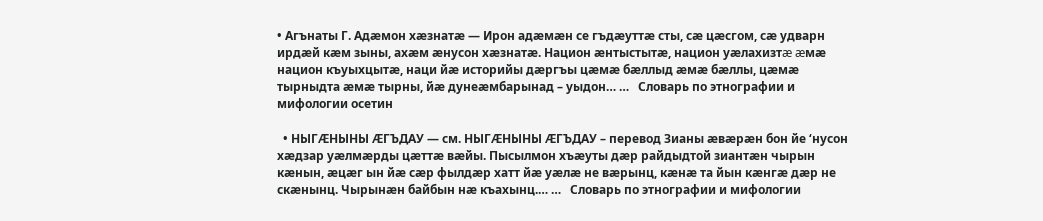• Агънаты Г. Адæмон хæзнатæ — Ирон адæмæн се гъдæуттæ сты, сæ цæсгом, сæ удварн ирдæй кæм зыны, ахæм æнусон хæзнатæ. Национ æнтыстытæ, национ уæлахизтæ æмæ национ къуыхцытæ, наци йæ историйы дæргъы цæмæ бæллыд æмæ бæллы, цæмæ тырныдта æмæ тырны, йæ дунеæмбарынад – уыдон… …   Словарь по этнографии и мифологии осетин

  • НЫГÆНЫНЫ ÆГЪДАУ — см. НЫГÆНЫНЫ ÆГЪДАУ – перевод Зианы æвæрæн бон йе ‘нусон хæдзар уæлмæрды цæттæ вæйы. Пысылмон хъæуты дæр райдыдтой зиантæн чырын кæнын, æцæг ын йæ сæр фылдæр хатт йæ уæлæ не вæрынц, кæнæ та йын кæнгæ дæр не скæнынц. Чырынæн байбын нæ къахынц.… …   Словарь по этнографии и мифологии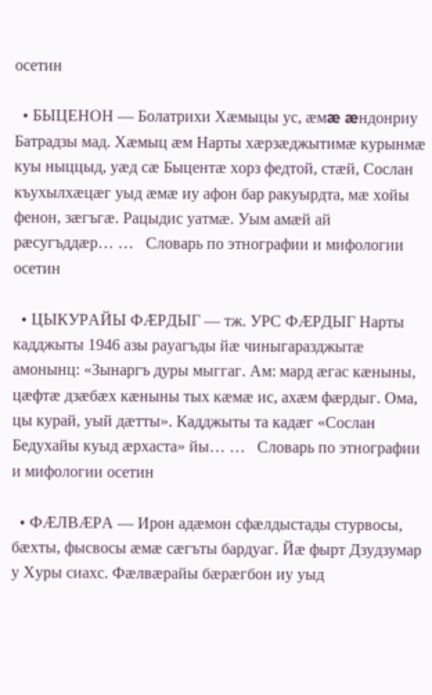осетин

  • БЫЦЕНОН — Болатрихи Хæмыцы ус, æмæ æндонриу Батрадзы мад. Хæмыц æм Нарты хæрзæджытимæ курынмæ куы ныццыд, уæд сæ Быцентæ хорз федтой, стæй, Сослан къухылхæцæг уыд æмæ иу афон бар ракуырдта, мæ хойы фенон, зæгъгæ. Рацыдис уатмæ. Уым амæй ай рæсугъддæр… …   Словарь по этнографии и мифологии осетин

  • ЦЫКУРАЙЫ ФÆРДЫГ — тж. УРС ФÆРДЫГ Нарты кадджыты 1946 азы рауагъды йæ чиныгаразджытæ амонынц: «Зынаргъ дуры мыггаг. Ам: мард æгас кæныны, цæфтæ дзæбæх кæныны тых кæмæ ис, ахæм фæрдыг. Ома, цы курай, уый дæтты». Кадджыты та кадæг «Сослан Бедухайы куыд æрхаста» йы… …   Словарь по этнографии и мифологии осетин

  • ФÆЛВÆРА — Ирон адæмон сфæлдыстады стурвосы, бæхты, фысвосы æмæ сæгъты бардуаг. Йæ фырт Дзудзумар у Хуры сиахс. Фæлвæрайы бæрæгбон иу уыд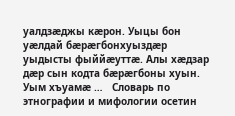уалдзæджы кæрон. Уыцы бон уæлдай бæрæгбонхуыздæр уыдысты фыййæуттæ. Алы хæдзар дæр сын кодта бæрæгбоны хуын. Уым хъуамæ …   Словарь по этнографии и мифологии осетин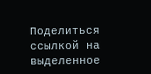Поделиться ссылкой на выделенное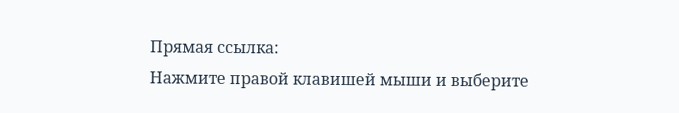Прямая ссылка:
Нажмите правой клавишей мыши и выберите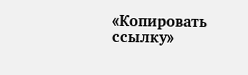«Копировать ссылку»